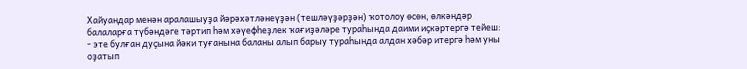Хайуандар менән аралашыуҙа йәрәхәтләнеүҙән (тешләүҙәрҙән) ҡотолоу өсөн, өлкәндәр балаларға түбәндәге тәртип һәм хәүефһеҙлек ҡағиҙәләре тураһында даими иҫкәртергә тейеш:
- эте булған дуҫына йәки туғанына баланы алып барыу тураһында алдан хәбәр итергә һәм уны оҙатып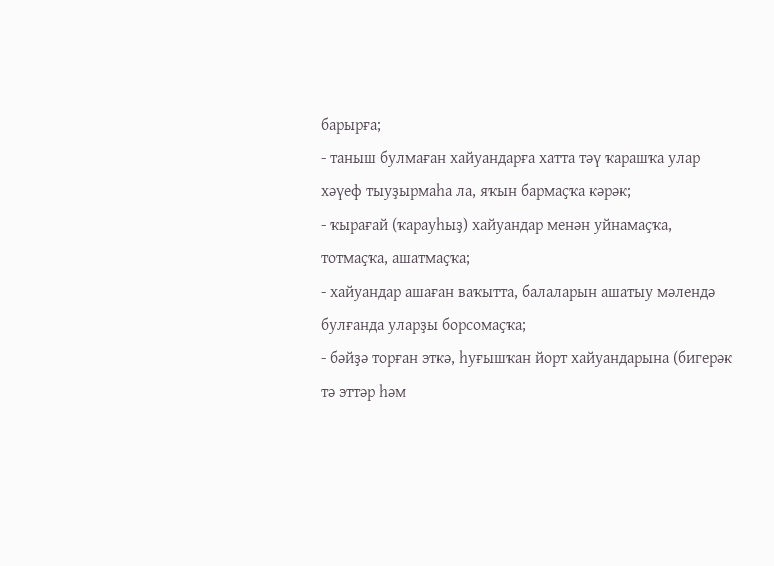барырға;
- таныш булмаған хайуандарға хатта тәү ҡарашҡа улар хәүеф тыуҙырмаһа ла, яҡын бармаҫҡа кәрәк;
- ҡырағай (ҡарауһыҙ) хайуандар менән уйнамаҫҡа, тотмаҫҡа, ашатмаҫҡа;
- хайуандар ашаған ваҡытта, балаларын ашатыу мәлендә булғанда уларҙы борсомаҫҡа;
- бәйҙә торған эткә, һуғышҡан йорт хайуандарына (бигерәк тә эттәр һәм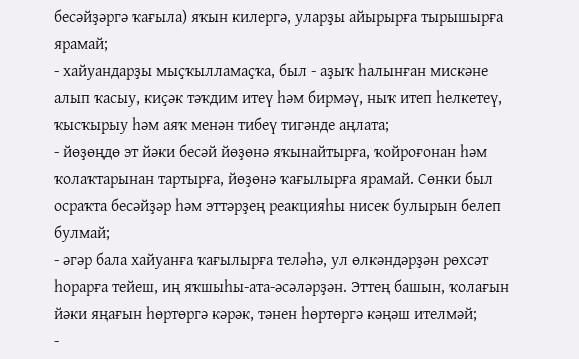бесәйҙәргә ҡағыла) яҡын килергә, уларҙы айырырға тырышырға ярамай;
- хайуандарҙы мыҫҡылламаҫҡа, был - аҙыҡ һалынған мискәне алып ҡасыу, киҫәк тәҡдим итеү һәм бирмәү, ныҡ итеп һелкетеү, ҡысҡырыу һәм аяҡ менән тибеү тигәнде аңлата;
- йөҙөңдө эт йәки бесәй йөҙөнә яҡынайтырға, ҡойроғонан һәм ҡолаҡтарынан тартырға, йөҙөнә ҡағылырға ярамай. Сөнки был осраҡта бесәйҙәр һәм эттәрҙең реакцияһы нисек булырын белеп булмай;
- әгәр бала хайуанға ҡағылырға теләһә, ул өлкәндәрҙән рөхсәт һорарға тейеш, иң яҡшыһы-ата-әсәләрҙән. Эттең башын, ҡолағын йәки яңағын һөртөргә кәрәк, тәнен һөртөргә кәңәш ителмәй;
-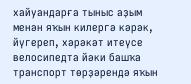хайуандарға тыныс аҙым менән яҡын килергә кәрәк, йүгереп, хәрәкәт итеүсе велосипедта йәки башҡа транспорт төрҙәрендә яҡын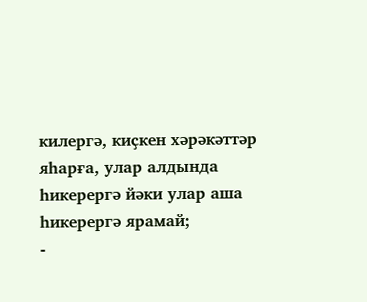килергә, киҫкен хәрәкәттәр яһарға, улар алдында һикерергә йәки улар аша һикерергә ярамай;
-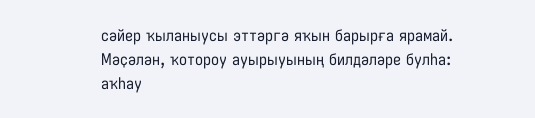сәйер ҡыланыусы эттәргә яҡын барырға ярамай. Мәҫәлән, ҡотороу ауырыуының билдәләре булһа: аҡһау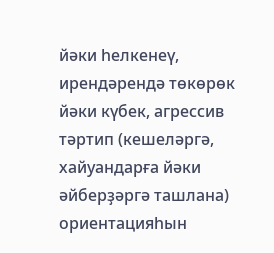йәки һелкенеү, ирендәрендә төкөрөк йәки күбек, агрессив тәртип (кешеләргә, хайуандарға йәки әйберҙәргә ташлана) ориентацияһын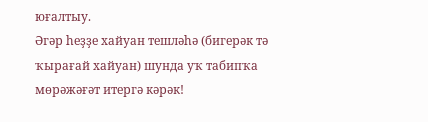юғалтыу.
Әгәр һеҙҙе хайуан тешләһә (бигерәк тә ҡырағай хайуан) шунда уҡ табипҡа мөрәжәғәт итергә кәрәк!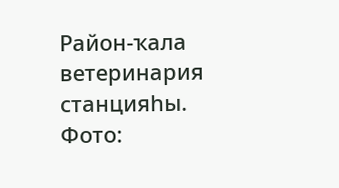Район-ҡала ветеринария станцияһы.
Фото: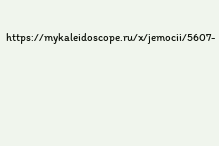https://mykaleidoscope.ru/x/jemocii/5607-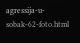agressija-u-sobak-62-foto.html